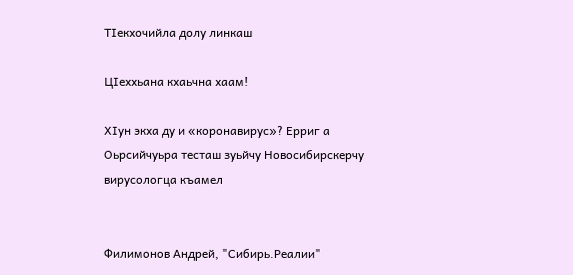ТIекхочийла долу линкаш

ЦIеххьана кхаьчна хаам!

ХIун экха ду и «коронавирус»? Ерриг а Оьрсийчуьра тесташ зуьйчу Новосибирскерчу вирусологца къамел


Филимонов Андрей, "Сибирь.Реалии"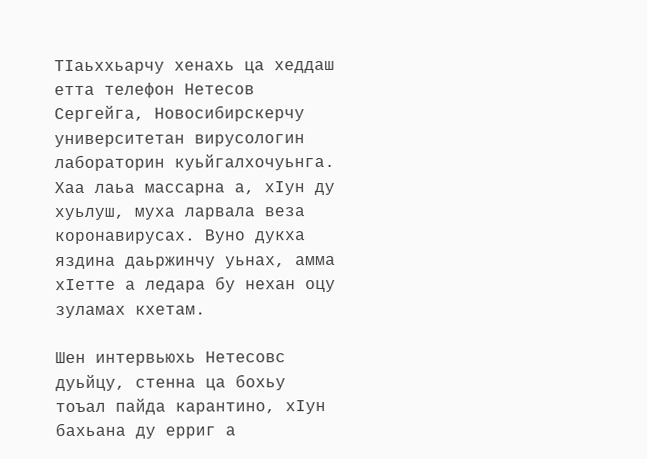ТIаьххьарчу хенахь ца хеддаш етта телефон Нетесов Сергейга, Новосибирскерчу университетан вирусологин лабораторин куьйгалхочуьнга. Хаа лаьа массарна а, хIун ду хуьлуш, муха ларвала веза коронавирусах. Вуно дукха яздина даьржинчу уьнах, амма хIетте а ледара бу нехан оцу зуламах кхетам.

Шен интервьюхь Нетесовс дуьйцу, стенна ца бохьу тоъал пайда карантино, хIун бахьана ду ерриг а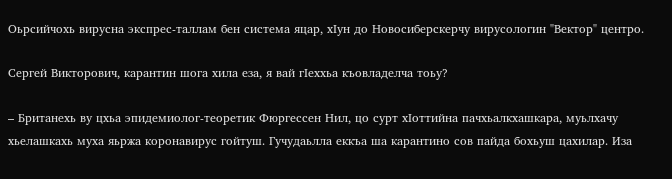Оьрсийчохь вирусна экспрес-таллам бен система яцар, хIун до Новосиберскерчу вирусологин "Вектор" центро.

Сергей Викторович, карантин шога хила еза, я вай гIеххьа къовладелча тоьу?

– Британехь ву цхьа эпидемиолог-теоретик Фюргессен Нил, цо сурт хIоттийна пачхьалкхашкара, муьлхачу хьелашкахь муха яьржа коронавирус гойтуш. Гучудаьлла еккъа ша карантино сов пайда бохьуш цахилар. Иза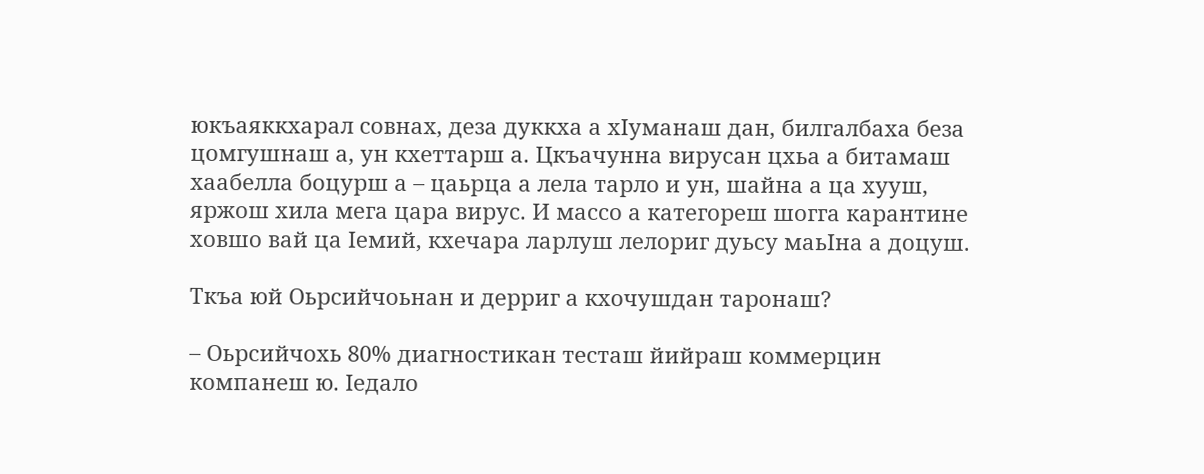юкъаяккхарал совнах, деза дуккха а хIуманаш дан, билгалбаха беза цомгушнаш а, ун кхеттарш а. Цкъачунна вирусан цхьа а битамаш хаабелла боцурш а – цаьрца а лела тарло и ун, шайна а ца хууш, яржош хила мега цара вирус. И массо а категореш шогга карантине ховшо вай ца Iемий, кхечара ларлуш лелориг дуьсу маьIна а доцуш.

Ткъа юй Оьрсийчоьнан и дерриг а кхочушдан таронаш?

– Оьрсийчохь 80% диагностикан тесташ йийраш коммерцин компанеш ю. Iедало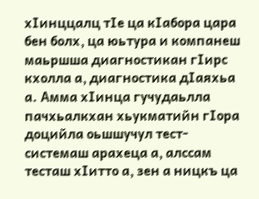хIинццалц тIе ца кIабора цара бен болх, ца юьтура и компанеш маьршша диагностикан гIирс кхолла а, диагностика дIаяхьа а. Амма хIинца гучудаьлла пачхьалкхан хьукматийн гIора доцийла оьшшучул тест-системаш арахеца а, алссам тесташ хIитто а, зен а ницкъ ца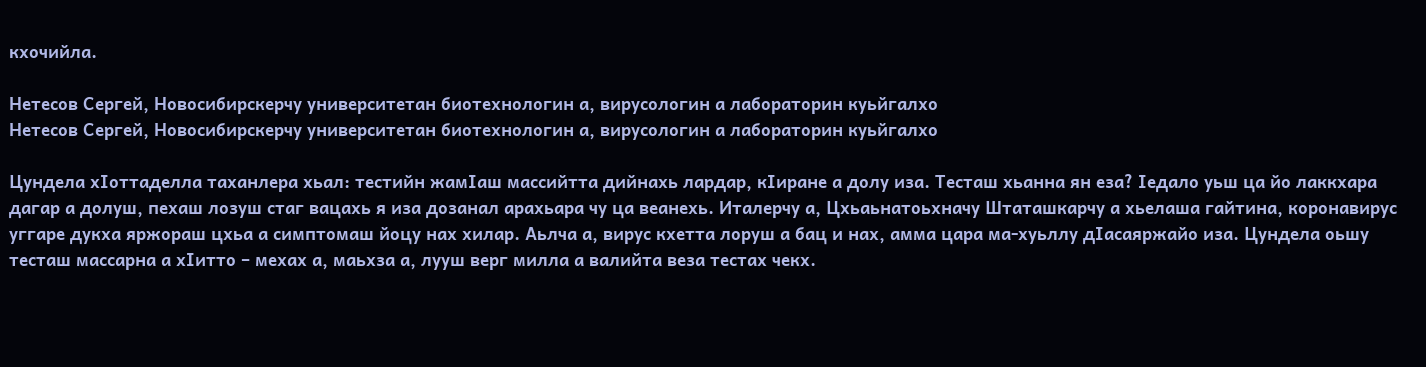кхочийла.

Нетесов Сергей, Новосибирскерчу университетан биотехнологин а, вирусологин а лабораторин куьйгалхо
Нетесов Сергей, Новосибирскерчу университетан биотехнологин а, вирусологин а лабораторин куьйгалхо

Цундела хIоттаделла таханлера хьал: тестийн жамIаш массийтта дийнахь лардар, кIиране а долу иза. Тесташ хьанна ян еза? Iедало уьш ца йо лаккхара дагар а долуш, пехаш лозуш стаг вацахь я иза дозанал арахьара чу ца веанехь. Италерчу а, Цхьаьнатоьхначу Штаташкарчу а хьелаша гайтина, коронавирус уггаре дукха яржораш цхьа а симптомаш йоцу нах хилар. Аьлча а, вирус кхетта лоруш а бац и нах, амма цара ма-хуьллу дIасаяржайо иза. Цундела оьшу тесташ массарна а хIитто – мехах а, маьхза а, лууш верг милла а валийта веза тестах чекх.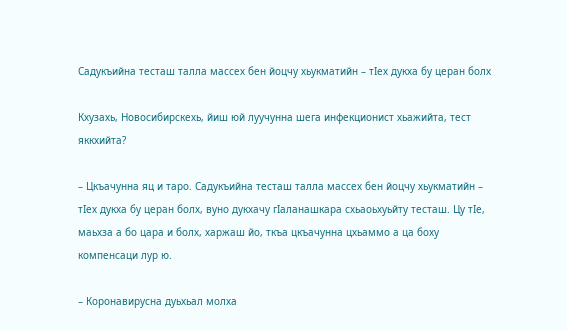Садукъийна тесташ талла массех бен йоцчу хьукматийн – тIех дукха бу церан болх

Кхузахь, Новосибирскехь, йиш юй луучунна шега инфекционист хьажийта, тест яккхийта?

– Цкъачунна яц и таро. Садукъийна тесташ талла массех бен йоцчу хьукматийн – тIех дукха бу церан болх, вуно дукхачу гIаланашкара схьаоьхуьйту тесташ. Цу тIе, маьхза а бо цара и болх, харжаш йо, ткъа цкъачунна цхьаммо а ца боху компенсаци лур ю.

– Коронавирусна дуьхьал молха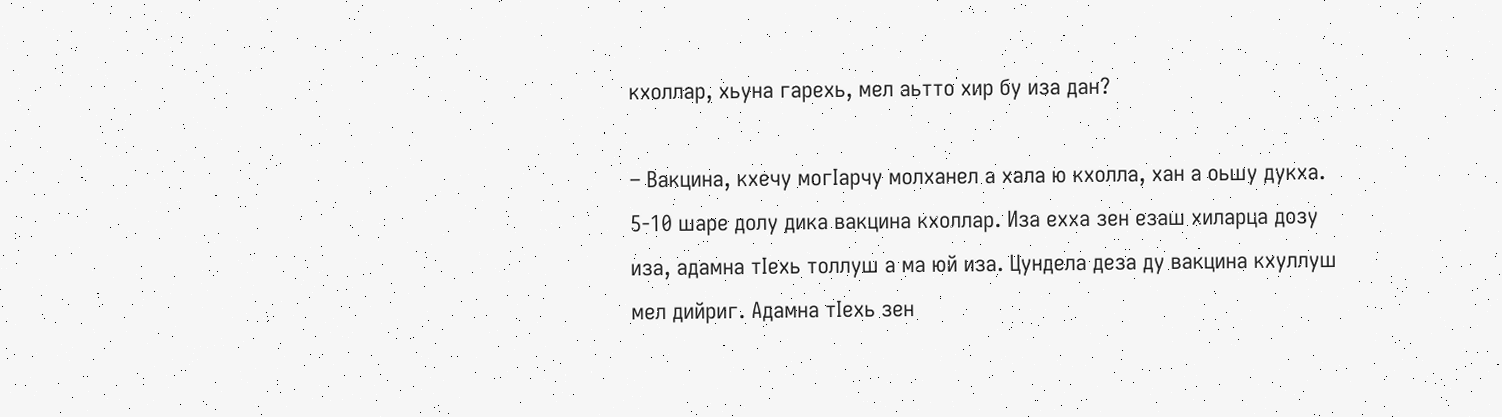кхоллар, хьуна гарехь, мел аьтто хир бу иза дан?

– Вакцина, кхечу могIарчу молханел а хала ю кхолла, хан а оьшу дукха. 5-10 шаре долу дика вакцина кхоллар. Иза ехха зен езаш хиларца дозу иза, адамна тIехь толлуш а ма юй иза. Цундела деза ду вакцина кхуллуш мел дийриг. Адамна тIехь зен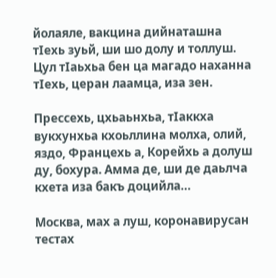йолаяле, вакцина дийнаташна тIехь зуьй, ши шо долу и толлуш. Цул тIаьхьа бен ца магадо наханна тIехь, церан лаамца, иза зен.

Прессехь, цхьаьнхьа, тIаккха вукхунхьа кхоьллина молха, олий, яздо, Францехь а, Корейхь а долуш ду, бохура. Амма де, ши де даьлча кхета иза бакъ доцийла…

Москва, мах а луш, коронавирусан тестах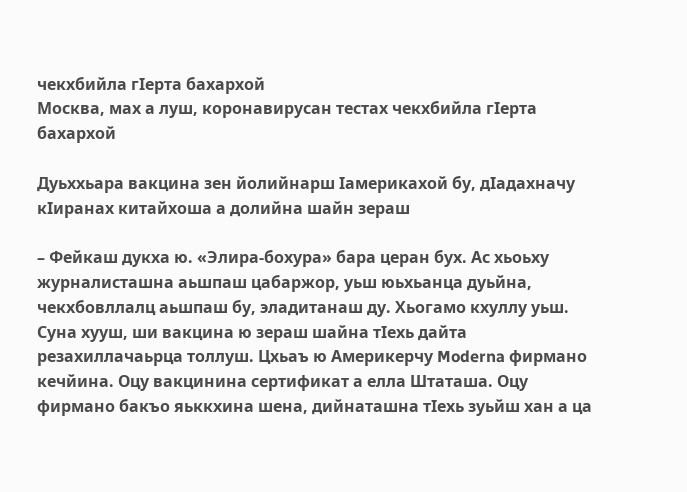чекхбийла гIерта бахархой
Москва, мах а луш, коронавирусан тестах чекхбийла гIерта бахархой

Дуьххьара вакцина зен йолийнарш Iамерикахой бу, дIадахначу кIиранах китайхоша а долийна шайн зераш

– Фейкаш дукха ю. «Элира-бохура» бара церан бух. Ас хьоьху журналисташна аьшпаш цабаржор, уьш юьхьанца дуьйна, чекхбовллалц аьшпаш бу, эладитанаш ду. Хьогамо кхуллу уьш. Суна хууш, ши вакцина ю зераш шайна тIехь дайта резахиллачаьрца толлуш. Цхьаъ ю Америкерчу Moderna фирмано кечйина. Оцу вакцинина сертификат а елла Штаташа. Оцу фирмано бакъо яьккхина шена, дийнаташна тIехь зуьйш хан а ца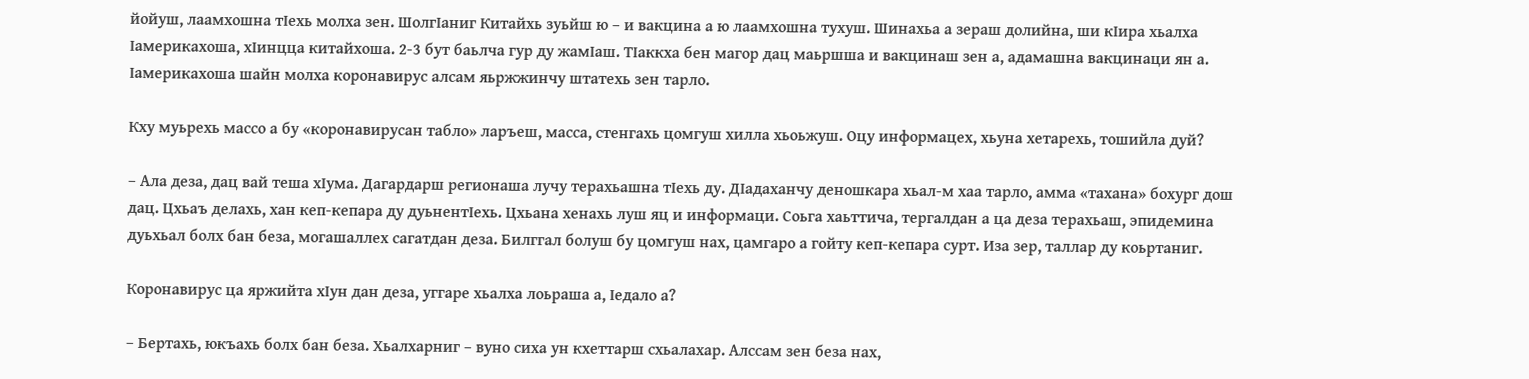йойуш, лаамхошна тIехь молха зен. ШолгIаниг Китайхь зуьйш ю – и вакцина а ю лаамхошна тухуш. Шинахьа а зераш долийна, ши кIира хьалха Iамерикахоша, хIинцца китайхоша. 2-3 бут баьлча гур ду жамIаш. ТIаккха бен магор дац маьршша и вакцинаш зен а, адамашна вакцинаци ян а. Iамерикахоша шайн молха коронавирус алсам яьржжинчу штатехь зен тарло.

Кху муьрехь массо а бу «коронавирусан табло» ларъеш, масса, стенгахь цомгуш хилла хьоьжуш. Оцу информацех, хьуна хетарехь, тошийла дуй?

– Ала деза, дац вай теша хIума. Дагардарш регионаша лучу терахьашна тIехь ду. ДIадаханчу деношкара хьал-м хаа тарло, амма «тахана» бохург дош дац. Цхьаъ делахь, хан кеп-кепара ду дуьнентIехь. Цхьана хенахь луш яц и информаци. Соьга хаьттича, тергалдан а ца деза терахьаш, эпидемина дуьхьал болх бан беза, могашаллех сагатдан деза. Билггал болуш бу цомгуш нах, цамгаро а гойту кеп-кепара сурт. Иза зер, таллар ду коьртаниг.

Коронавирус ца яржийта хIун дан деза, уггаре хьалха лоьраша а, Iедало а?

– Бертахь, юкъахь болх бан беза. Хьалхарниг – вуно сиха ун кхеттарш схьалахар. Алссам зен беза нах,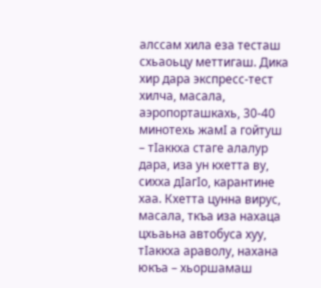алссам хила еза тесташ схьаоьцу меттигаш. Дика хир дара экспресс-тест хилча, масала, аэропорташкахь, 30-40 минотехь жамI а гойтуш – тIаккха стаге алалур дара, иза ун кхетта ву, сихха дIагIо, карантине хаа. Кхетта цунна вирус, масала, ткъа иза нахаца цхьаьна автобуса хуу, тIаккха араволу, нахана юкъа – хьоршамаш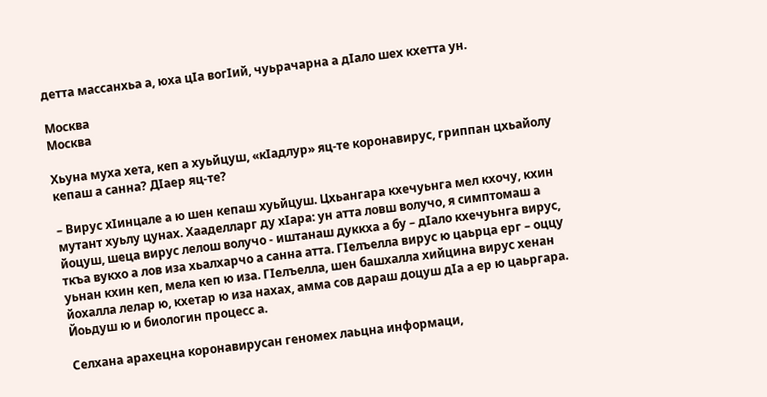детта массанхьа а, юха цIа вогIий, чуьрачарна а дIало шех кхетта ун.

Москва
Москва

Хьуна муха хета, кеп а хуьйцуш, «кIадлур» яц-те коронавирус, гриппан цхьайолу кепаш а санна? ДIаер яц-те?

– Вирус хIинцале а ю шен кепаш хуьйцуш. Цхьангара кхечуьнга мел кхочу, кхин мутант хуьлу цунах. Хааделларг ду хIара: ун атта ловш волучо, я симптомаш а йоцуш, шеца вирус лелош волучо - иштанаш дуккха а бу – дIало кхечуьнга вирус, ткъа вукхо а лов иза хьалхарчо а санна атта. ГIелъелла вирус ю цаьрца ерг – оццу уьнан кхин кеп, мела кеп ю иза. ГIелъелла, шен башхалла хийцина вирус хенан йохалла лелар ю, кхетар ю иза нахах, амма сов дараш доцуш дIа а ер ю цаьргара. Йоьдуш ю и биологин процесс а.

Селхана арахецна коронавирусан геномех лаьцна информаци,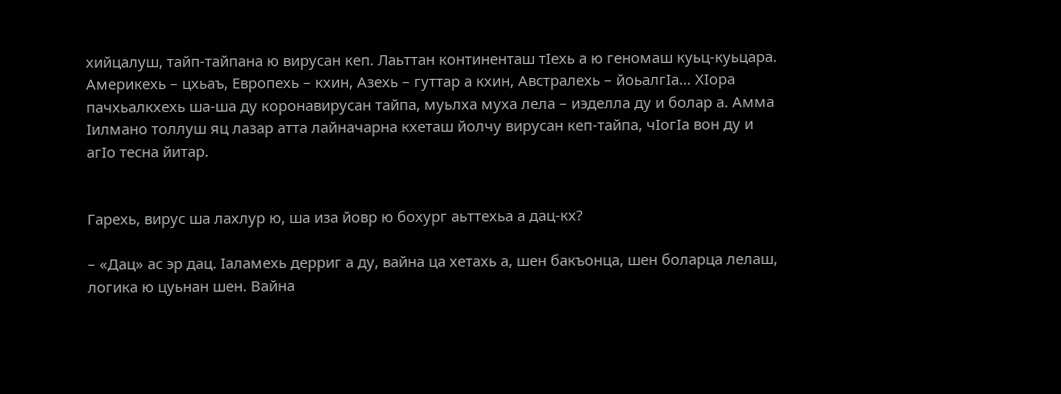хийцалуш, тайп-тайпана ю вирусан кеп. Лаьттан континенташ тIехь а ю геномаш куьц-куьцара. Америкехь – цхьаъ, Европехь – кхин, Азехь – гуттар а кхин, Австралехь – йоьалгIа… ХIора пачхьалкхехь ша-ша ду коронавирусан тайпа, муьлха муха лела – иэделла ду и болар а. Амма Iилмано толлуш яц лазар атта лайначарна кхеташ йолчу вирусан кеп-тайпа, чIогIа вон ду и агIо тесна йитар.


Гарехь, вирус ша лахлур ю, ша иза йовр ю бохург аьттехьа а дац-кх?

– «Дац» ас эр дац. Iаламехь дерриг а ду, вайна ца хетахь а, шен бакъонца, шен боларца лелаш, логика ю цуьнан шен. Вайна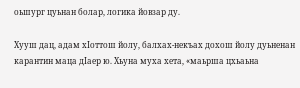оьшург цуьнан болар, логика йовзар ду.

Хууш дац, адам хIоттош йолу, балхах-некъах дохош йолу дуьненан карантин маца дIаер ю. Хьуна муха хета, «маьрша цхьаьна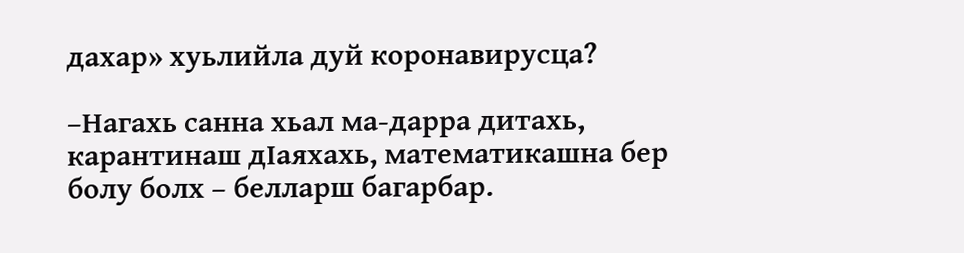дахар» хуьлийла дуй коронавирусца?

–Нагахь санна хьал ма-дарра дитахь, карантинаш дIаяхахь, математикашна бер болу болх – белларш багарбар.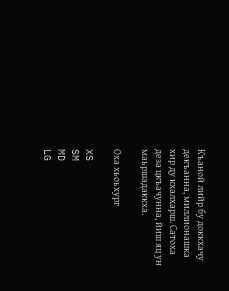Къаной лийр бу доккхачу декъанна, миллионашка хир ду кхалхарш. Сатоха деза цкъачунна, йиш яц ун маьршадаккха.

Оха хьоьхург

XS
SM
MD
LG